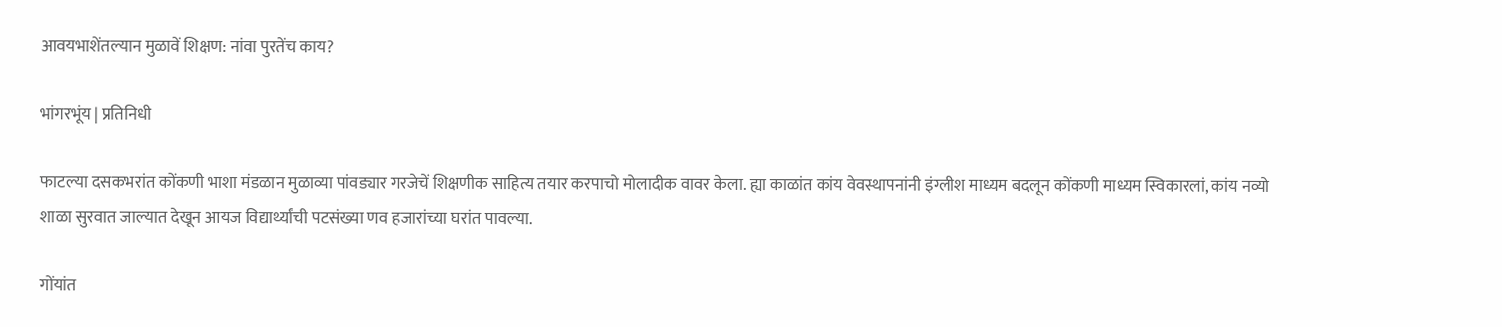आवयभाशेंतल्यान मुळावें शिक्षण: नांवा पुरतेंच काय?

भांगरभूंय | प्रतिनिधी

फाटल्या दसकभरांत कोंकणी भाशा मंडळान मुळाव्या पांवड्यार गरजेचें शिक्षणीक साहित्य तयार करपाचो मोलादीक वावर केला. ह्या काळांत कांय वेवस्थापनांनी इंग्लीश माध्यम बदलून कोंकणी माध्यम स्विकारलां, कांय नव्यो शाळा सुरवात जाल्यात देखून आयज विद्यार्थ्यांची पटसंख्या णव हजारांच्या घरांत पावल्या.

गोंयांत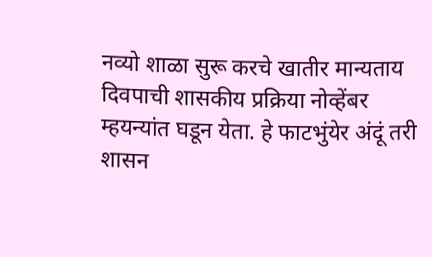नव्यो शाळा सुरू करचे खातीर मान्यताय दिवपाची शासकीय प्रक्रिया नोव्हेंबर म्हयन्यांत घडून येता. हे फाटभुंयेर अंदूं तरी शासन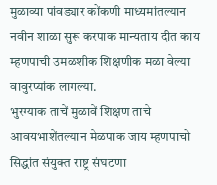मुळाव्या पांवड्यार कोंकणी माध्यमांतल्यान नवीन शाळा सुरू करपाक मान्यताय दीत काय म्हणपाची उमळशीक शिक्षणीक मळा वेल्या वावुरप्यांक लागल्या.
भुरग्याक ताचें मुळावें शिक्षण ताचे आवयभाशेंतल्यान मेळपाक जाय म्हणपाचो सिद्धांत संयुक्त राष्ट्र संघटणा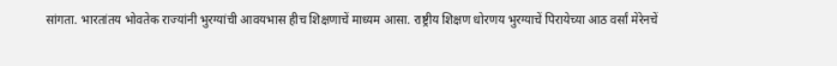सांगता. भारतांतय भोवतेक राज्यांनी भुरग्यांची आवयभास हीच शिक्षणाचें माध्यम आसा. राष्ट्रीय शिक्षण धोरणय भुरग्याचें पिरायेच्या आठ वर्सां मेरेनचें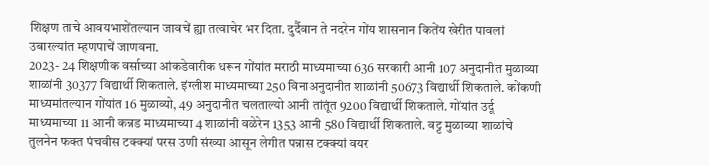शिक्षण ताचे आवयभाशेंतल्यान जावचें ह्या तत्वाचेर भर दिता. दुर्दैवान ते नदरेन गोंय शासनान कितेंय खेरीत पावलां उबारल्यांत म्हणपाचें जाणवना.
2023- 24 शिक्षणीक वर्साच्या आंकडेवारीक धरून गोंयांत मराठी माध्यमाच्या 636 सरकारी आनी 107 अनुदानीत मुळाव्या शाळांनी 30377 विद्यार्थी शिकताले. इंग्लीश माध्यमाच्या 250 विनाअनुदानीत शाळांनी 50673 विद्यार्थी शिकताले. कोंकणी माध्यमांतल्यान गोंयांत 16 मुळाव्यो, 49 अनुदानीत चलताल्यो आनी तांतूंत 9200 विद्यार्थी शिकताले. गोंयांत उर्दू माध्यमाच्या 11 आनी कन्नड माध्यमाच्या 4 शाळांनी वळेरेन 1353 आनी 580 विद्यार्थी शिकताले. वट्ट मुळाव्या शाळांचे तुलनेन फक्त पंचवीस टक्क्यां परस उणी संख्या आसून लेगीत पन्नास टक्क्यां वयर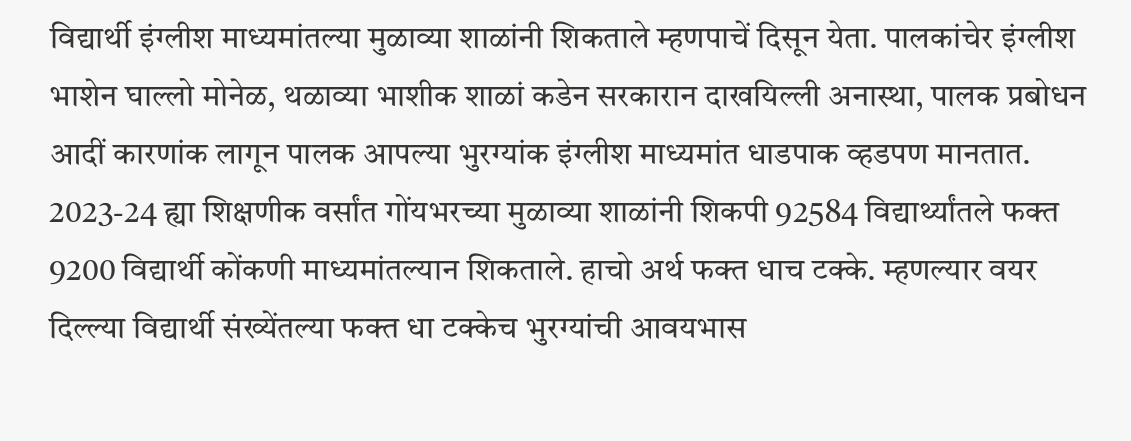विद्यार्थी इंग्लीश माध्यमांतल्या मुळाव्या शाळांनी शिकताले म्हणपाचें दिसून येता. पालकांचेर इंग्लीश भाशेन घाल्लो मोनेळ, थळाव्या भाशीक शाळां कडेन सरकारान दाखयिल्ली अनास्था, पालक प्रबोधन आदीं कारणांक लागून पालक आपल्या भुरग्यांक इंग्लीश माध्यमांत धाडपाक व्हडपण मानतात.
2023-24 ह्या शिक्षणीक वर्सांत गोंयभरच्या मुळाव्या शाळांनी शिकपी 92584 विद्यार्थ्यांतले फक्त 9200 विद्यार्थी कोंकणी माध्यमांतल्यान शिकताले. हाचो अर्थ फक्त धाच टक्के. म्हणल्यार वयर दिल्ल्या विद्यार्थी संख्येंतल्या फक्त धा टक्केच भुरग्यांची आवयभास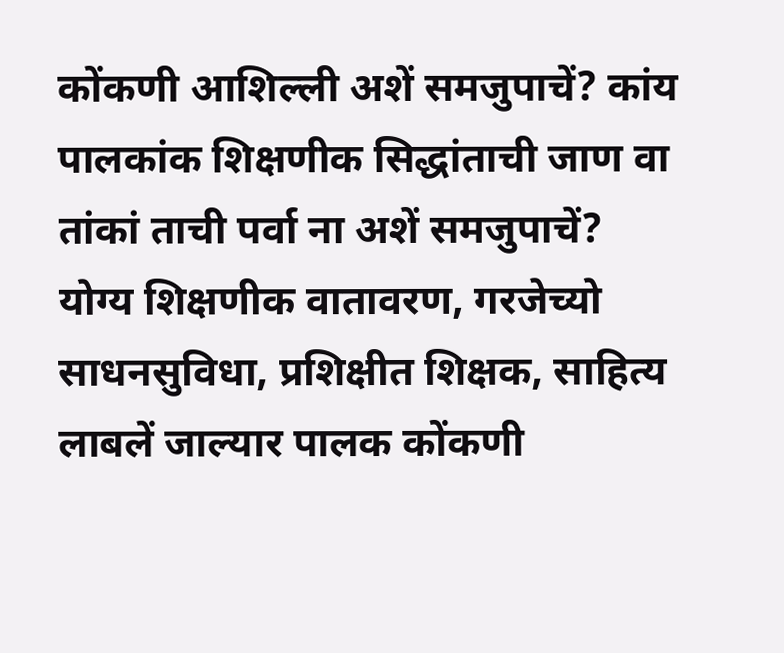कोंकणी आशिल्ली अशें समजुपाचें? कांय पालकांक शिक्षणीक सिद्धांताची जाण वा तांकां ताची पर्वा ना अशें समजुपाचें?
योग्य शिक्षणीक वातावरण, गरजेच्यो साधनसुविधा, प्रशिक्षीत शिक्षक, साहित्य लाबलें जाल्यार पालक कोंकणी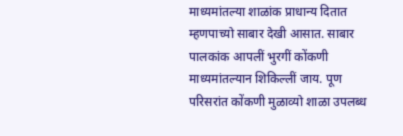माध्यमांतल्या शाळांक प्राधान्य दितात म्हणपाच्यो साबार देखी आसात. साबार पालकांक आपलीं भुरगीं कोंकणी माध्यमांतल्यान शिकिल्लीं जाय. पूण परिसरांत कोंकणी मुळाव्यो शाळा उपलब्ध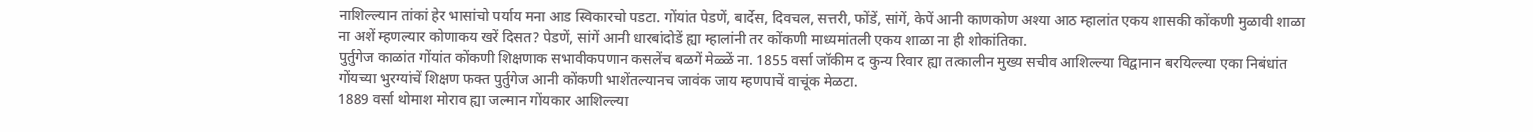नाशिल्ल्यान तांकां हेर भासांचो पर्याय मना आड स्विकारचो पडटा. गोंयांत पेडणें, बार्देस, दिवचल, सत्तरी, फोंडें, सांगें, केपें आनी काणकोण अश्या आठ म्हालांत एकय शासकी कोंकणी मुळावी शाळा ना अशें म्हणल्यार कोणाकय खरें दिसत? पेडणें, सांगें आनी धारबांदोडें ह्या म्हालांनी तर कोंकणी माध्यमांतली एकय शाळा ना ही शोकांतिका.
पुर्तुगेज काळांत गोंयांत कोंकणी शिक्षणाक सभावीकपणान कसलेंच बळगें मेळ्ळें ना. 1855 वर्सा जॉकीम द कुन्य रिवार ह्या तत्कालीन मुख्य सचीव आशिल्ल्या विद्वानान बरयिल्ल्या एका निबंधांत गोंयच्या भुरग्यांचें शिक्षण फक्त पुर्तुगेज आनी कोंकणी भाशेंतल्यानच जावंक जाय म्हणपाचें वाचूंक मेळटा.
1889 वर्सा थोमाश मोराव ह्या जल्मान गोंयकार आशिल्ल्या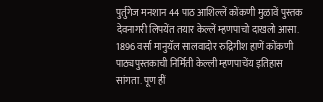पुर्तुगेज मनशान 44 पाठ आशिल्लें कोंकणी मुळावें पुस्तक देवनागरी लिपयेंत तयार केल्लें म्हणपाचो दाखलो आसा. 1896 वर्सा मानुयॅल सालवादोर रुद्रिगीश हाणें कोंकणी पाठ्यपुस्तकाची निर्मिती केल्ली म्हणपाचेंय इतिहास सांगता. पूण हीं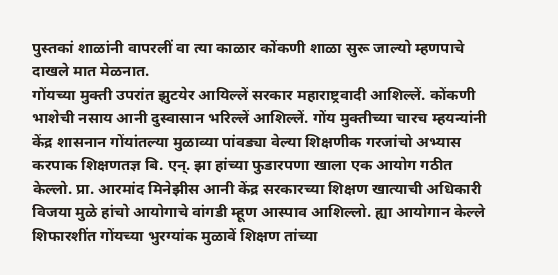पुस्तकां शाळांनी वापरलीं वा त्या काळार कोंकणी शाळा सुरू जाल्यो म्हणपाचे दाखले मात मेळनात.
गोंयच्या मुक्ती उपरांत झुटयेर आयिल्लें सरकार महाराष्ट्रवादी आशिल्लें. कोंकणी भाशेची नसाय आनी दुस्वासान भरिल्लें आशिल्लें. गोंय मुक्तीच्या चारच म्हयन्यांनी केंद्र शासनान गोंयांतल्या मुळाव्या पांवड्या वेल्या शिक्षणीक गरजांचो अभ्यास करपाक शिक्षणतज्ञ बि. एन्. झा हांच्या फुडारपणा खाला एक आयोग गठीत केल्लो. प्रा. आरमांद मिनेझीस आनी केंद्र सरकारच्या शिक्षण खात्याची अधिकारी विजया मुळे हांचो आयोगाचे वांगडी म्हूण आस्पाव आशिल्लो. ह्या आयोगान केल्ले शिफारशींत गोंयच्या भुरग्यांक मुळावें शिक्षण तांच्या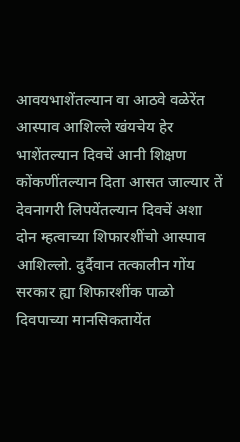आवयभाशेंतल्यान वा आठवे वळेरेंत आस्पाव आशिल्ले खंयचेय हेर भाशेंतल्यान दिवचें आनी शिक्षण कोंकणींतल्यान दिता आसत जाल्यार तें देवनागरी लिपयेंतल्यान दिवचें अशा दोन म्हत्वाच्या शिफारशींचो आस्पाव आशिल्लो. दुर्दैवान तत्कालीन गोंय सरकार ह्या शिफारशींक पाळो दिवपाच्या मानसिकतायेंत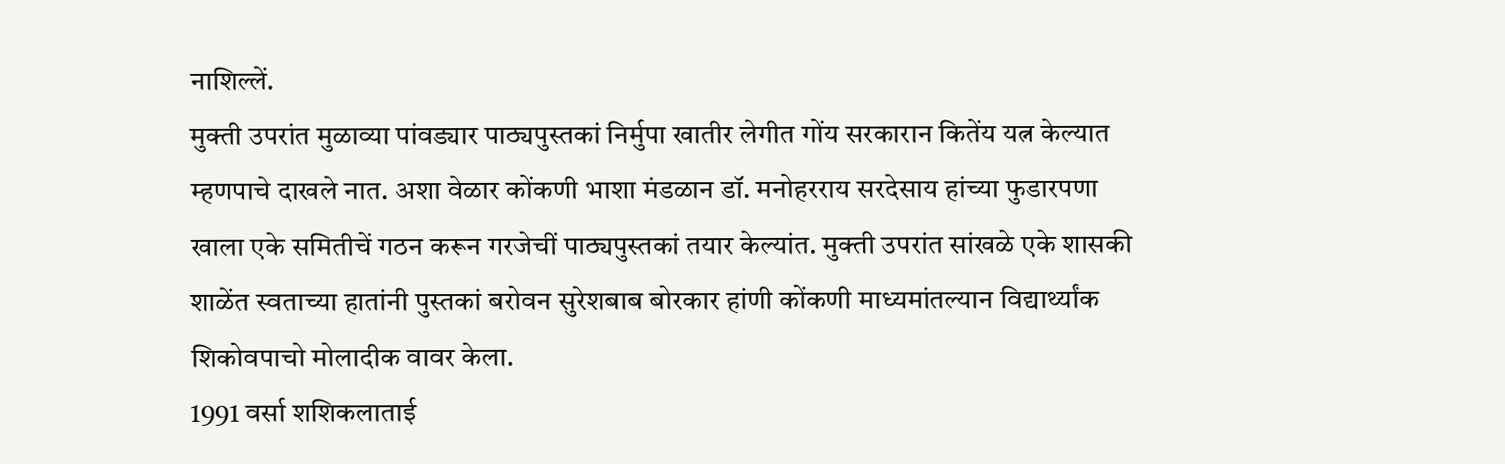नाशिल्लें.
मुक्ती उपरांत मुळाव्या पांवड्यार पाठ्यपुस्तकां निर्मुपा खातीर लेगीत गोंय सरकारान कितेंय यत्न केल्यात म्हणपाचे दाखले नात. अशा वेळार कोंकणी भाशा मंडळान डॉ. मनोहरराय सरदेसाय हांच्या फुडारपणा खाला एके समितीचें गठन करून गरजेचीं पाठ्यपुस्तकां तयार केल्यांत. मुक्ती उपरांत सांखळे एके शासकी शाळेंत स्वताच्या हातांनी पुस्तकां बरोवन सुरेशबाब बोरकार हांणी कोंकणी माध्यमांतल्यान विद्यार्थ्यांक शिकोवपाचो मोलादीक वावर केला.
1991 वर्सा शशिकलाताई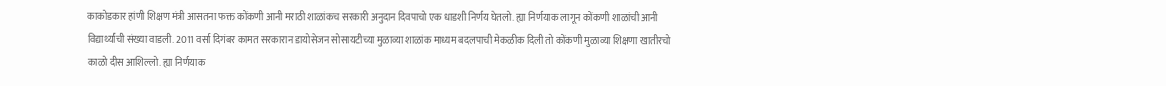काकोडकार हांणी शिक्षण मंत्री आसतना फक्त कोंकणी आनी मराठी शाळांकच सरकारी अनुदान दिवपाचो एक धाडशी निर्णय घेतलो. ह्या निर्णयाक लागून कोंकणी शाळांची आनी विद्यार्थ्यांची संख्या वाडली. 2011 वर्सा दिगंबर कामत सरकारान डायोसेजन सोसायटीच्या मुळाव्या शाळांक माध्यम बदलपाची मेकळीक दिली तो कोंकणी मुळाव्या शिक्षणा खातीरचो काळो दीस आशिल्लो. ह्या निर्णयाक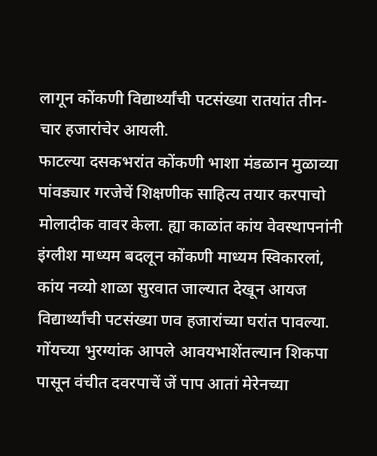लागून कोंकणी विद्यार्थ्यांची पटसंख्या रातयांत तीन- चार हजारांचेर आयली.
फाटल्या दसकभरांत कोंकणी भाशा मंडळान मुळाव्या पांवड्यार गरजेचें शिक्षणीक साहित्य तयार करपाचो मोलादीक वावर केला. ह्या काळांत कांय वेवस्थापनांनी इंग्लीश माध्यम बदलून कोंकणी माध्यम स्विकारलां, कांय नव्यो शाळा सुरवात जाल्यात देखून आयज विद्यार्थ्यांची पटसंख्या णव हजारांच्या घरांत पावल्या.
गोंयच्या भुरग्यांक आपले आवयभाशेंतल्यान शिकपा पासून वंचीत दवरपाचें जें पाप आतां मेरेनच्या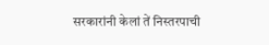सरकारांनी केलां तें निस्तरपाची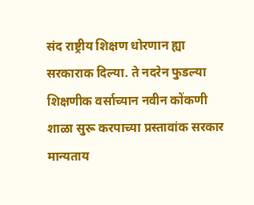संद राष्ट्रीय शिक्षण धोरणान ह्या सरकाराक दिल्या. ते नदरेन फुडल्या शिक्षणीक वर्साच्यान नवीन कोंकणी शाळा सुरू करपाच्या प्रस्तावांक सरकार मान्यताय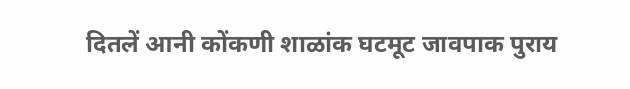दितलें आनी कोंकणी शाळांक घटमूट जावपाक पुराय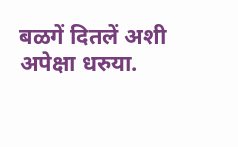बळगें दितलें अशी
अपेक्षा धरुया.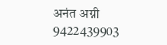अनंत अग्नी
9422439903